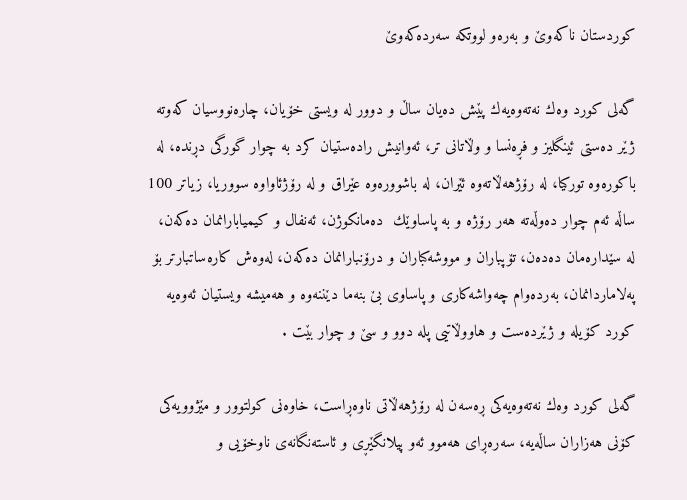كوردستان ناكه‌وێ و به‌ره‌و لووتكه‌ سه‌رده‌كه‌وێ

گه‌لی كورد وه‌ك نه‌ته‌وه‌یه‌ك پێش ده‌یان ساڵ و دوور له‌ ویستی خۆیان، چاره‌نووسیان كه‌وته‌ ژێر ده‌ستی ئینگلیز و فڕه‌نسا و وڵاتانی تر، ئه‌وانیش راده‌ستیان كرد به‌ چوار گورگی دڕنده‌، له‌ باكوره‌وه‌ توركیا، له‌ رۆژهه‌ڵاته‌وه‌ ئێران، له‌ باشووره‌وه‌ عێراق و له‌ رۆژئاواوه‌ سووریا، زیاتر 100 ساڵه‌ ئه‌م چوار ده‌وڵه‌ته‌ هه‌ر رۆژه‌ و به‌ پاساوێك  ده‌مانكوژن، ئه‌نفال و كیمیابارانمان ده‌كه‌ن، له‌ سێداره‌مان ده‌ده‌ن، تۆپباران و مووشه‌كباران و درۆنبارانمان ده‌كه‌ن، له‌وه‌ش كاره‌ساتبارتر بۆ په‌لاماردانمان، به‌رده‌وام چه‌واشه‌كاری و پاساوی بێ بنه‌ما دێننه‌وه‌ و هه‌میشه‌ ویستیان ئه‌وه‌یه‌ كورد كۆیله‌ و ژێرده‌ست و هاووڵاتیی پله‌ دوو و سێ و چوار بێت .

گه‌لی كورد وه‌ك نه‌ته‌وه‌یه‌كی ڕه‌سه‌ن له‌ رۆژهه‌ڵاتی ناوه‌ڕاست، خاوه‌نی كولتوور و مێژوویه‌كی كۆنی هه‌زاران ساڵه‌یه‌، سه‌ره‌ڕای هه‌موو ئه‌و پیلانگێڕی و ئاسته‌نگانه‌ی ناوخۆیی و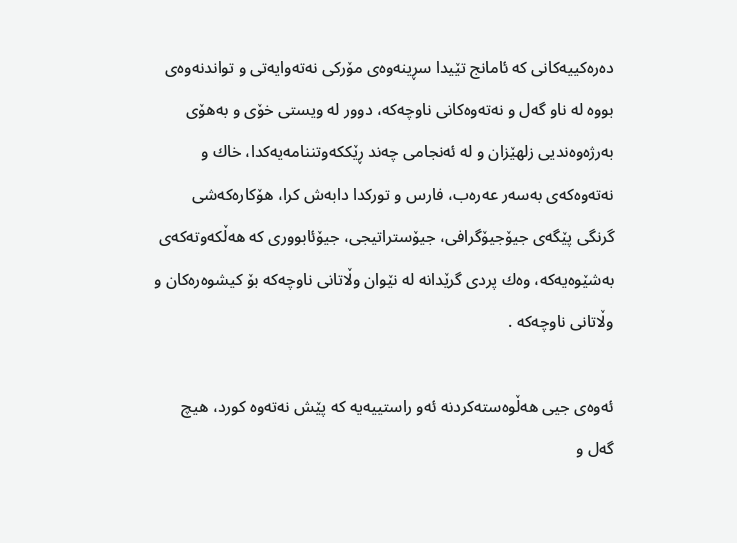ده‌ره‌كییه‌كانی كه‌ ئامانج تێیدا سڕینه‌وه‌ی مۆركی نه‌ته‌وایه‌تی و تواندنه‌وه‌ی بووه‌ له‌ ناو گه‌ل و نه‌ته‌وه‌كانی ناوچه‌كه‌، دوور له‌ ویستی خۆی و به‌هۆی به‌رژه‌وه‌ندیی زلهێزان و له‌ ئه‌نجامی چه‌ند ڕێككه‌وتننامه‌یه‌كدا، خاك و نه‌ته‌وه‌كه‌ی به‌سه‌ر عه‌ره‌ب، فارس و توركدا دابه‌ش كرا، هۆكاره‌كه‌شی گرنگی پێگه‌ی جیۆجیۆگرافی، جیۆستراتیجی، جیۆئابووری كه‌ هه‌ڵكه‌وته‌كه‌ی به‌شێوه‌یه‌كه‌، وه‌ك پردی گرێدانه‌ له‌ نێوان وڵاتانی ناوچه‌كه‌ بۆ كیشوه‌ره‌كان و وڵاتانی ناوچه‌كه‌ .

ئه‌وه‌ی جیی هه‌ڵوه‌سته‌كردنه‌ ئه‌و راستییه‌یه‌ كه‌ پێش نه‌ته‌وه‌ كورد، هیچ گه‌ل و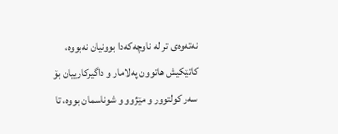نه‌ته‌وه‌ی تر له‌ ناوچه‌كه‌دا بوونیان نه‌بووه‌، كاتێكیش هاتوون په‌لامار و داگیركارییان بۆ سه‌ر كولتوور و مێژوو و شوناسمان بووه‌، تا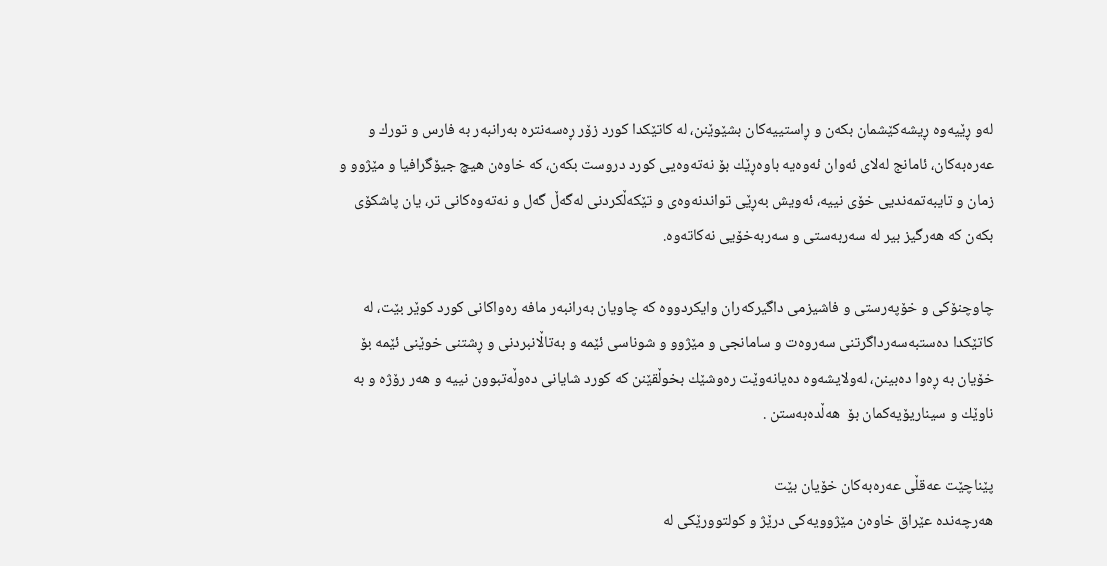له‌و ڕێیه‌وه‌ ڕیشه‌كێشمان بكه‌ن و ڕاستییه‌كان بشێوێنن، له‌ كاتێكدا كورد زۆر ڕه‌سه‌نتره‌ به‌رانبه‌ر به‌ فارس و تورك و عه‌ره‌به‌كان، ئامانج له‌لای ئه‌وان ئه‌وه‌یه‌ باوه‌ڕێك بۆ نه‌ته‌وه‌یی كورد دروست بكه‌ن، كه‌ خاوه‌ن هیچ جیۆگرافیا و مێژوو و زمان و تایبه‌تمه‌ندیی خۆی نییه‌، ئه‌ویش به‌ڕێی تواندنه‌وه‌ی و تێكه‌ڵكردنی له‌گه‌ڵ گه‌ل و نه‌ته‌وه‌كانی تر، یان پاشكۆی بكه‌ن كه‌ هه‌رگیز بیر له‌ سه‌ربه‌ستی و سه‌ربه‌خۆیی نه‌كاته‌وه‌.

چاوچنۆكی و خۆپه‌رستی و فاشیزمی داگیركه‌ران وایكردووه‌ كه‌ چاویان به‌رانبه‌ر مافه‌ ره‌واكانی كورد كوێر بێت، له‌ كاتێكدا ده‌ستبه‌سه‌رداگرتنی سه‌روه‌ت و سامانجی و مێژوو و شوناسی ئێمه‌ و به‌تاڵانبردنی و ڕشتنی خوێنی ئێمه‌ بۆ خۆیان به‌ ڕه‌وا ده‌بینن، له‌ولایشه‌وه‌ ده‌یانه‌وێت ره‌وشێك بخوڵقێنن كه‌ كورد شایانی ده‌وڵه‌تبوون نییه‌ و هه‌ر رۆژه‌ و به‌ ناوێك و سیناریۆیه‌كمان بۆ  هه‌ڵده‌به‌ستن .

پێناچێت عه‌قڵی عه‌ره‌به‌كان خۆیان بێت
هه‌رچه‌نده‌ عێراق خاوه‌ن مێژوویه‌كی درێژ و كولتوورێكی له‌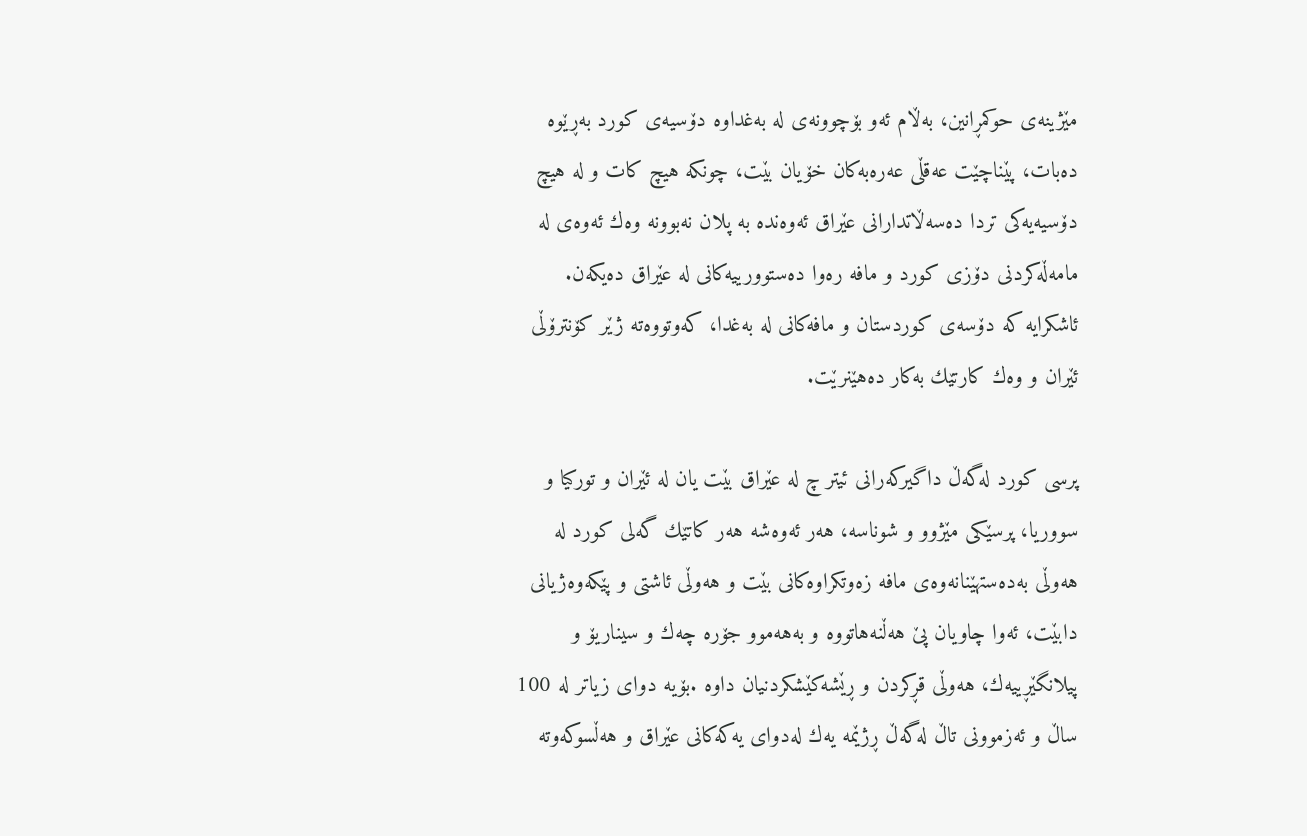مێژینه‌ی حوكمڕانین، به‌ڵام ئه‌و بۆچوونه‌ی له‌ به‌غداوه‌ دۆسیه‌ی كورد به‌ڕێوه‌ ده‌بات، پێناچێت عه‌قڵی عه‌ره‌به‌كان خۆیان بێت، چونكه‌ هیچ كات و له‌ هیچ دۆسیه‌یه‌كی تردا ده‌سه‌ڵاتدارانی عێراق ئه‌وه‌نده‌ به‌ پلان نه‌بوونه‌ وه‌ك ئه‌وه‌ی له‌ مامه‌ڵه‌كردنی دۆزی كورد و مافه‌ ره‌وا ده‌ستوورییه‌كانی له‌ عێراق ده‌یكه‌ن. ئاشكرایه‌ كه‌ دۆسه‌ی كوردستان و مافه‌كانی له‌ به‌غدا، كه‌وتووه‌ته‌ ژێر كۆنترۆڵی ئێران و وه‌ك كارتێك به‌كار ده‌هێنرێت.

پرسی كورد له‌گه‌ڵ داگیركه‌رانی ئیتر چ له‌ عێراق بێت یان له‌ ئێران و توركیا و سووریا، پرسێكی مێژوو و شوناسه‌، هه‌ر ئه‌وه‌شه‌ هه‌ر كاتێك گه‌لی كورد له‌ هه‌وڵی به‌ده‌ستهێنانه‌وه‌ی مافه‌ زه‌وتكراوه‌كانی بێت و هه‌وڵی ئاشتی و پێكه‌وه‌ژیانی دابێت، ئه‌وا چاویان پێ هه‌ڵنه‌هاتووه‌ و به‌هه‌موو جۆره‌ چه‌ك و سیناریۆ و پیلانگێڕییه‌ك، هه‌وڵی قڕكردن و ڕێشه‌كێشكردنیان داوه‌ .بۆیه‌ دوای زیاتر له‌ 100 ساڵ و ئه‌زموونی تاڵ له‌گه‌ڵ ڕژێمه‌ یه‌ك له‌دوای یه‌كه‌كانی عێراق و هه‌ڵسوكه‌وته‌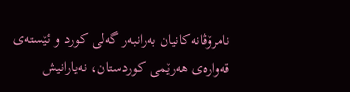نامرۆڤانه‌كانیان به‌رانبه‌ر گه‌لی كورد و ئێسته‌ی قه‌واره‌ی هه‌رێمی كوردستان، نه‌یارانیش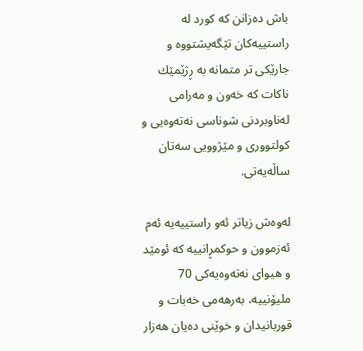باش ده‌زانن كه‌ كورد له‌ راستییه‌كان تێگه‌یشتووه‌ و جارێكی تر متمانه‌ به‌ ڕژێمێك ناكات كه‌ خه‌ون و مه‌رامی له‌ناوبردنی شوناسی نه‌ته‌وه‌یی و كولتووری و مێژوویی سه‌تان ساڵه‌یه‌تی.

له‌وه‌ش زیاتر ئه‌و راستییه‌یه‌ ئه‌م ئه‌زموون و حوكمڕانییه‌ كه‌ ئومێد و هیوای نه‌ته‌وه‌یه‌كی 70 ملیۆنییه‌، به‌رهه‌می خه‌بات و قوربانیدان و خوێنی ده‌یان هه‌زار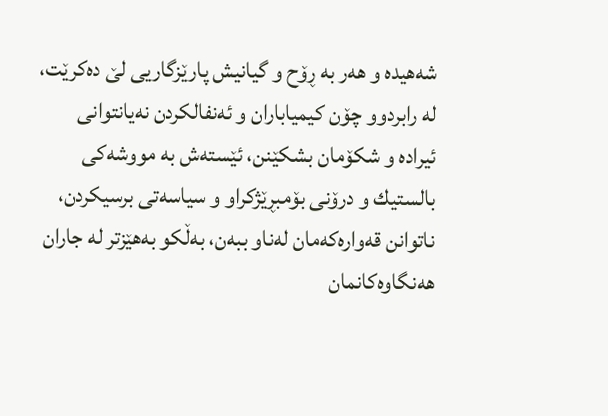شه‌هیده‌ و هه‌ر به‌ ڕۆح و گیانیش پارێزگاریی لێ ده‌كرێت، له‌ رابردوو چۆن كیمیاباران و ئه‌نفالكردن نه‌یانتوانی ئیراده‌ و شكۆمان بشكێنن، ئێسته‌ش به‌ مووشه‌كی بالستیك و درۆنی بۆمبڕێژكراو و سیاسه‌تی برسیكردن، ناتوانن قه‌واره‌كه‌مان له‌ناو ببه‌ن، به‌ڵكو به‌هێزتر له‌ جاران هه‌نگاوه‌كانمان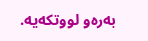به‌ره‌و لووتكه‌یه‌.